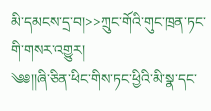མི་དམངས་དྲ་བ།>>ཀྲུང་གོའི་གུང་ཁྲན་ཏང་གི་གསར་འགྱུར།
༄༅།།ཞི་ཅིན་ཕིང་གིས་ཏང་ཕྱིའི་མི་སྣ་དང་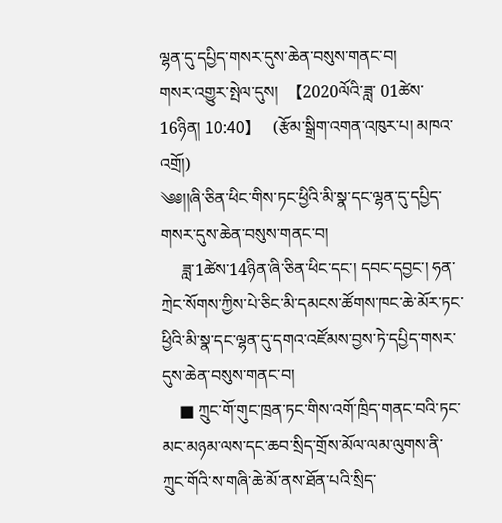ལྷན་དུ་དཔྱིད་གསར་དུས་ཆེན་བསུས་གནང་བ།
གསར་འགྱུར་སྤེལ་དུས།  【2020ལོའི་ཟླ་ 01ཚེས་16ཉིན། 10:40】   (རྩོམ་སྒྲིག་འགན་འཁུར་པ། མཁའ་འགྲོ།)
༄༅།།ཞི་ཅིན་ཕིང་གིས་ཏང་ཕྱིའི་མི་སྣ་དང་ལྷན་དུ་དཔྱིད་གསར་དུས་ཆེན་བསུས་གནང་བ།
     ཟླ་1ཚེས་14ཉིན་ཞི་ཅིན་ཕིང་དང་། དབང་དབྱང་། ཧན་ཀྲེང་སོགས་ཀྱིས་པེ་ཅིང་མི་དམངས་ཚོགས་ཁང་ཆེ་མོར་ཏང་ཕྱིའི་མི་སྣ་དང་ལྷན་དུ་དགའ་འཛོམས་བྱས་ཏེ་དཔྱིད་གསར་དུས་ཆེན་བསུས་གནང་བ།
    ■ ཀྲུང་གོ་གུང་ཁྲན་ཏང་གིས་འགོ་ཁྲིད་གནང་བའི་ཏང་མང་མཉམ་ལས་དང་ཆབ་སྲིད་གྲོས་མོལ་ལམ་ལུགས་ནི་ཀྲུང་གོའི་ས་གཞི་ཆེ་མོ་ནས་ཐོན་པའི་སྲིད་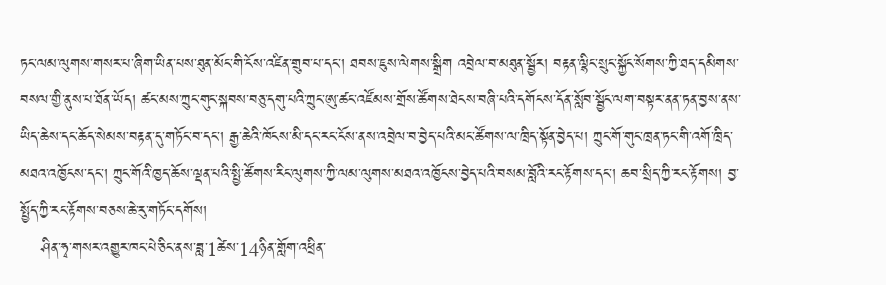ཏང་ལམ་ལུགས་གསར་པ་ཞིག་ཡིན་པས་ཐུན་མོང་གི་ངོས་འཛིན་གྲུབ་པ་དང་། ཐབས་ཇུས་ལེགས་སྒྲིག འབྲེལ་བ་མཐུན་སྦྱོར། བརྟན་ལྷིང་སྲུང་སྐྱོང་སོགས་ཀྱི་ཐད་དམིགས་བསལ་གྱི་ནུས་པ་ཐོན་ཡོད། ཚང་མས་ཀྲུང་གུང་སྐབས་བཅུ་དགུ་པའི་ཀྲུང་ཨུ་ཚང་འཛོམས་གྲོས་ཚོགས་ཐེངས་བཞི་པའི་དགོངས་དོན་སློབ་སྦྱོང་ལག་བསྟར་ནན་ཏན་བྱས་ནས་ཡིད་ཆེས་དང་ཆོད་སེམས་བརྟན་དུ་གཏོང་བ་དང་། རྒྱ་ཆེའི་ཁོངས་མི་དང་རང་ངོས་ནས་འབྲེལ་བ་བྱེད་པའི་མང་ཚོགས་ལ་ཁྲིད་སྟོན་བྱེད་པ། ཀྲུང་གོ་གུང་ཁྲན་ཏང་གི་འགོ་ཁྲིད་མཐའ་འཁྱོངས་དང་། ཀྲུང་གོའི་ཁྱད་ཆོས་ལྡན་པའི་སྤྱི་ཚོགས་རིང་ལུགས་ཀྱི་ལམ་ལུགས་མཐའ་འཁྱོངས་བྱེད་པའི་བསམ་བློའི་རང་རྟོགས་དང་། ཆབ་སྲིད་ཀྱི་རང་རྟོགས། བྱ་སྤྱོད་ཀྱི་རང་རྟོགས་བཅས་ཆེ་རུ་གཏོང་དགོས།
    ཤིན་ཧྭ་གསར་འགྱུར་ཁང་པེ་ཅིང་ནས་ཟླ་1ཚེས་14ཉིན་གློག་འཕྲིན་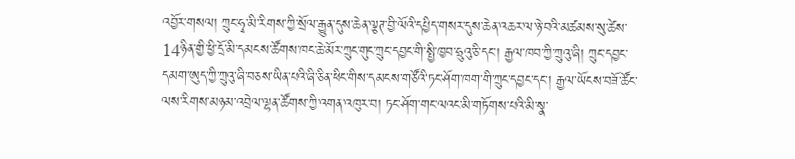འབྱོར་གསལ། ཀྲུང་ཧྭ་མི་རིགས་ཀྱི་སྲོལ་རྒྱུན་དུས་ཆེན་ལྕཊ་བྱི་ལོའི་དཔྱིད་གསར་དུས་ཆེན་འཆར་ལ་ཉེ་བའི་མཚམས་སུ་ཚེས་14ཉིན་གྱི་ཕྱི་དྲོ་མི་དམངས་ཚོགས་ཁང་ཆེ་མོར་ཀྲུང་གུང་ཀྲུང་དབྱང་གི་སྤྱི་ཁྱབ་ཧྲུའུ་ཅི་དང་། རྒྱལ་ཁབ་ཀྱི་ཀྲུའུ་ཞི། ཀྲུང་དབྱང་དམག་ཨུད་ཀྱི་ཀྲུའུ་ཞི་བཅས་ཡིན་པའི་ཞི་ཅིན་ཕིང་གིས་དམངས་གཙོའི་ཏང་ཤོག་ཁག་གི་ཀྲུང་དབྱང་དང་། རྒྱལ་ཡོངས་བཟོ་ཚོང་ལས་རིགས་མཉམ་འབྲེལ་ལྷན་ཚོགས་ཀྱི་འགན་འཁུར་བ། ཏང་ཤོག་གང་ལའང་མི་གཏོགས་པའི་མི་སྣ་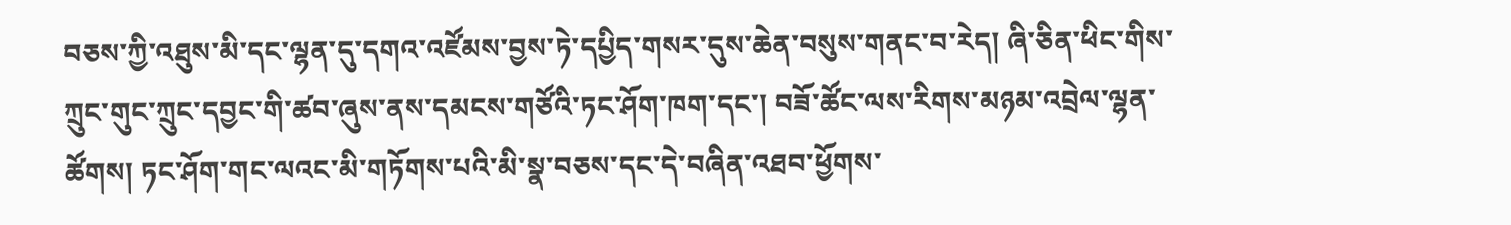བཅས་ཀྱི་འཐུས་མི་དང་ལྷན་དུ་དགའ་འཛོམས་བྱས་ཏེ་དཔྱིད་གསར་དུས་ཆེན་བསུས་གནང་བ་རེད། ཞི་ཅིན་ཕིང་གིས་ཀྲུང་གུང་ཀྲུང་དབྱང་གི་ཚབ་ཞུས་ནས་དམངས་གཙོའི་ཏང་ཤོག་ཁག་དང་། བཟོ་ཚོང་ལས་རིགས་མཉམ་འབྲེལ་ལྷན་ཚོགས། ཏང་ཤོག་གང་ལའང་མི་གཏོགས་པའི་མི་སྣ་བཅས་དང་དེ་བཞིན་འཐབ་ཕྱོགས་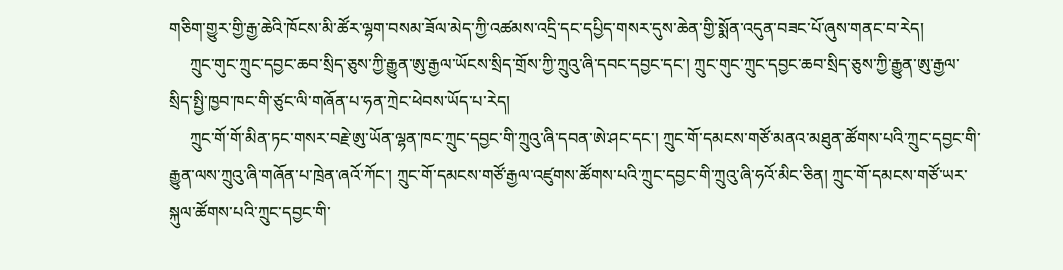གཅིག་གྱུར་གྱི་རྒྱ་ཆེའི་ཁོངས་མི་ཚོར་ལྷག་བསམ་ཟོལ་མེད་ཀྱི་འཚམས་འདྲི་དང་དཔྱིད་གསར་དུས་ཆེན་གྱི་སྨོན་འདུན་བཟང་པོ་ཞུས་གནང་བ་རེད།
     ཀྲུང་གུང་ཀྲུང་དབྱང་ཆབ་སྲིད་ཅུས་ཀྱི་རྒྱུན་ཨུ་རྒྱལ་ཡོངས་སྲིད་གྲོས་ཀྱི་ཀྲུའུ་ཞི་དབང་དབྱང་དང་། ཀྲུང་གུང་ཀྲུང་དབྱང་ཆབ་སྲིད་ཅུས་ཀྱི་རྒྱུན་ཨུ་རྒྱལ་སྲིད་སྤྱི་ཁྱབ་ཁང་གི་ཙུང་ལི་གཞོན་པ་ཧན་ཀྲེང་ཕེབས་ཡོད་པ་རེད།
     ཀྲུང་གོ་གོ་མིན་ཏང་གསར་བརྗེ་ཨུ་ཡོན་ལྷན་ཁང་ཀྲུང་དབྱང་གི་ཀྲུའུ་ཞི་དབན་ཨེ་ཤང་དང་། ཀྲུང་གོ་དམངས་གཙོ་མནའ་མཐུན་ཚོགས་པའི་ཀྲུང་དབྱང་གི་རྒྱུན་ལས་ཀྲུའུ་ཞི་གཞོན་པ་ཁྲེན་ཞའོ་ཀོང་། ཀྲུང་གོ་དམངས་གཙོ་རྒྱལ་འཛུགས་ཚོགས་པའི་ཀྲུང་དབྱང་གི་ཀྲུའུ་ཞི་ཧའོ་མིང་ཅིན། ཀྲུང་གོ་དམངས་གཙོ་ཡར་སྐུལ་ཚོགས་པའི་ཀྲུང་དབྱང་གི་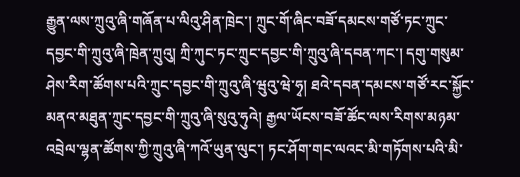རྒྱུན་ལས་ཀྲུའུ་ཞི་གཞོན་པ་ལིའུ་ཤིན་ཁྲེང་། ཀྲུང་གོ་ཞིང་བཟོ་དམངས་གཙོ་ཏང་ཀྲུང་དབྱང་གི་ཀྲུའུ་ཞི་ཁྲེན་ཀྲུའུ། ཀྲི་ཀུང་ཏང་ཀྲུང་དབྱང་གི་ཀྲུའུ་ཞི་དབན་ཀང་། དགུ་གསུམ་ཤེས་རིག་ཚོགས་པའི་ཀྲུང་དབྱང་གི་ཀྲུའུ་ཞི་ཝུའུ་ཝེ་ཧྭ། ཐའེ་དབན་དམངས་གཙོ་རང་སྐྱོང་མནའ་མཐུན་ཀྲུང་དབྱང་གི་ཀྲུའུ་ཞི་སུའུ་ཧུའེ། རྒྱལ་ཡོངས་བཟོ་ཚོང་ལས་རིགས་མཉམ་འབྲེལ་ལྷན་ཚོགས་ཀྱི་ཀྲུའུ་ཞི་ཀའོ་ཡུན་ལུང་། ཏང་ཤོག་གང་ལའང་མི་གཏོགས་པའི་མི་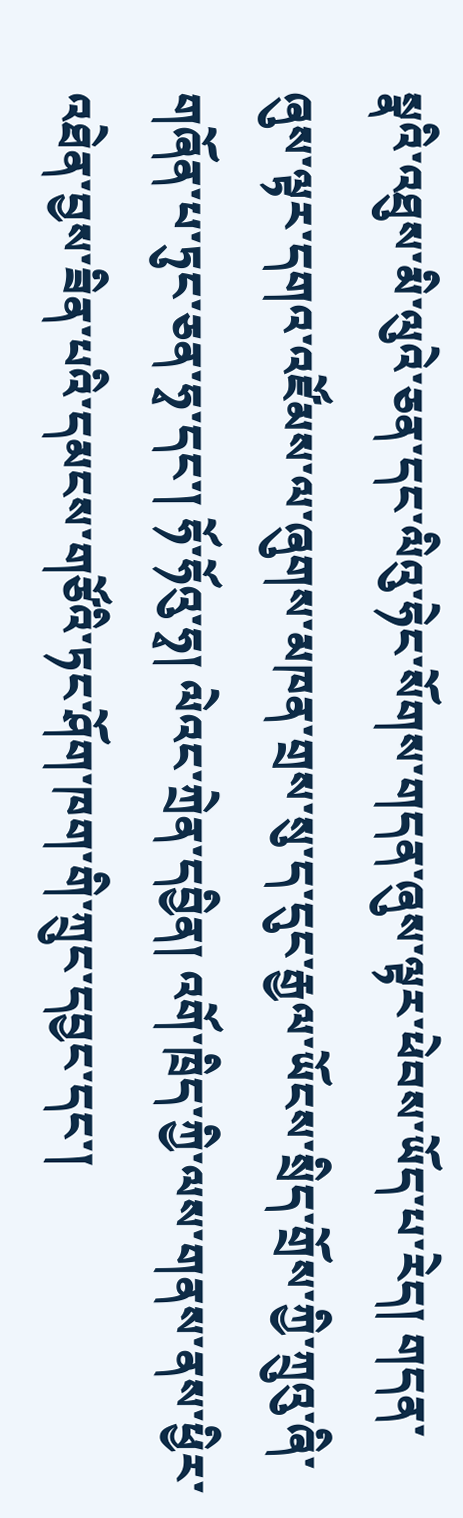སྣའི་འཐུས་མི་ལུའེ་ཅན་དང་ལིའུ་ཧེང་སོགས་གདན་ཞུས་ལྟར་ཕེབས་ཡོད་པ་རེད། གདན་ཞུས་ལྟར་དགའ་འཛོམས་ལ་ཞུགས་མཁན་གྲས་སུ་ད་དུང་རྒྱལ་ཡོངས་སྲིད་གྲོས་ཀྱི་ཀྲུའུ་ཞི་གཞོན་པ་ཏུང་ཅན་ཧྭ་དང་། ཧོ་ཧོའུ་ཧྭ། ལེའང་ཀྲེན་དབྱིན། འགོ་ཁྲིད་ཀྱི་ལས་གནས་ནས་ཕྱིར་འཐེན་བྱས་ཟིན་པའི་དམངས་གཙོའི་ཏང་ཤོག་ཁག་གི་ཀྲུང་དབྱང་དང་།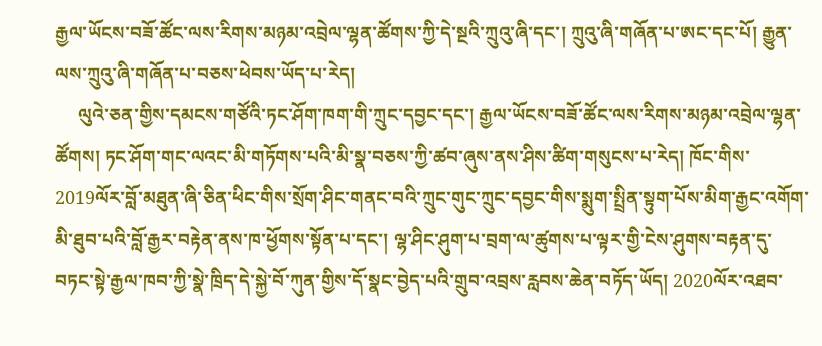རྒྱལ་ཡོངས་བཟོ་ཚོང་ལས་རིགས་མཉམ་འབྲེལ་ལྷན་ཚོགས་ཀྱི་དེ་སྔའི་ཀྲུའུ་ཞི་དང་། ཀྲུའུ་ཞི་གཞོན་པ་ཨང་དང་པོ། རྒྱུན་ལས་ཀྲུའུ་ཞི་གཞོན་པ་བཅས་ཕེབས་ཡོད་པ་རེད།
     ལུའེ་ཅན་གྱིས་དམངས་གཙོའི་ཏང་ཤོག་ཁག་གི་ཀྲུང་དབྱང་དང་། རྒྱལ་ཡོངས་བཟོ་ཚོང་ལས་རིགས་མཉམ་འབྲེལ་ལྷན་ཚོགས། ཏང་ཤོག་གང་ལའང་མི་གཏོགས་པའི་མི་སྣ་བཅས་ཀྱི་ཚབ་ཞུས་ནས་ཤིས་ཚིག་གསུངས་པ་རེད། ཁོང་གིས་2019ལོར་བློ་མཐུན་ཞི་ཅིན་ཕིང་གིས་སྲོག་ཤིང་གནང་བའི་ཀྲུང་གུང་ཀྲུང་དབྱང་གིས་སྨུག་སྤྲིན་སྟུག་པོས་མིག་རྒྱང་འགོག་མི་ཐུབ་པའི་བློ་རྒྱར་བརྟེན་ནས་ཁ་ཕྱོགས་སྟོན་པ་དང་། ལྷ་ཤིང་ཤུག་པ་བྲག་ལ་ཚུགས་པ་ལྟར་གྱི་ངེས་ཤུགས་བརྟན་དུ་བཏང་སྟེ་རྒྱལ་ཁབ་ཀྱི་སྣེ་ཁྲིད་དེ་སྐྱེ་བོ་ཀུན་གྱིས་དོ་སྣང་བྱེད་པའི་གྲུབ་འབྲས་རླབས་ཆེན་བཏོད་ཡོད། 2020ལོར་འཐབ་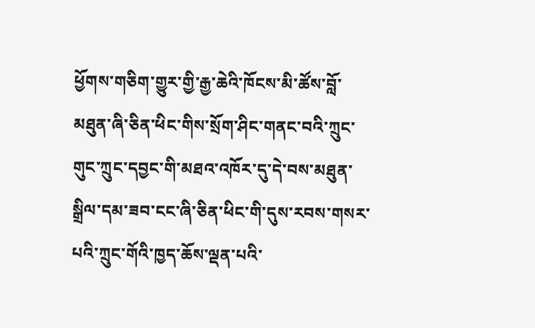ཕྱོགས་གཅིག་གྱུར་གྱི་རྒྱ་ཆེའི་ཁོངས་མི་ཚོས་བློ་མཐུན་ཞི་ཅིན་ཕིང་གིས་སྲོག་ཤིང་གནང་བའི་ཀྲུང་གུང་ཀྲུང་དབྱང་གི་མཐའ་འཁོར་དུ་དེ་བས་མཐུན་སྒྲིལ་དམ་ཟབ་ངང་ཞི་ཅིན་ཕིང་གི་དུས་རབས་གསར་པའི་ཀྲུང་གོའི་ཁྱད་ཆོས་ལྡན་པའི་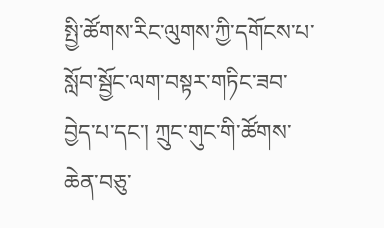སྤྱི་ཚོགས་རིང་ལུགས་ཀྱི་དགོངས་པ་སློབ་སྦྱོང་ལག་བསྟར་གཏིང་ཟབ་བྱེད་པ་དང་། ཀྲུང་གུང་གི་ཚོགས་ཆེན་བཅུ་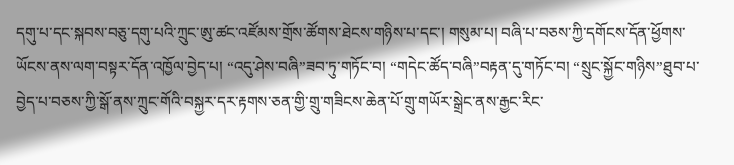དགུ་པ་དང་སྐབས་བཅུ་དགུ་པའི་ཀྲུང་ཨུ་ཚང་འཛོམས་གྲོས་ཚོགས་ཐེངས་གཉིས་པ་དང་། གསུམ་པ། བཞི་པ་བཅས་ཀྱི་དགོངས་དོན་ཕྱོགས་ཡོངས་ནས་ལག་བསྟར་དོན་འཁྱོལ་བྱེད་པ། “འདུ་ཤེས་བཞི”ཟབ་ཏུ་གཏོང་བ། “གདེང་ཚོད་བཞི”བརྟན་དུ་གཏོང་བ། “སྲུང་སྐྱོང་གཉིས”ཐུབ་པ་བྱེད་པ་བཅས་ཀྱི་སྒོ་ནས་ཀྲུང་གོའི་བསྐྱར་དར་རྟགས་ཅན་གྱི་གྲུ་གཟིངས་ཆེན་པོ་གྲུ་གཡོར་སྒྲེང་ནས་རྒྱང་རིང་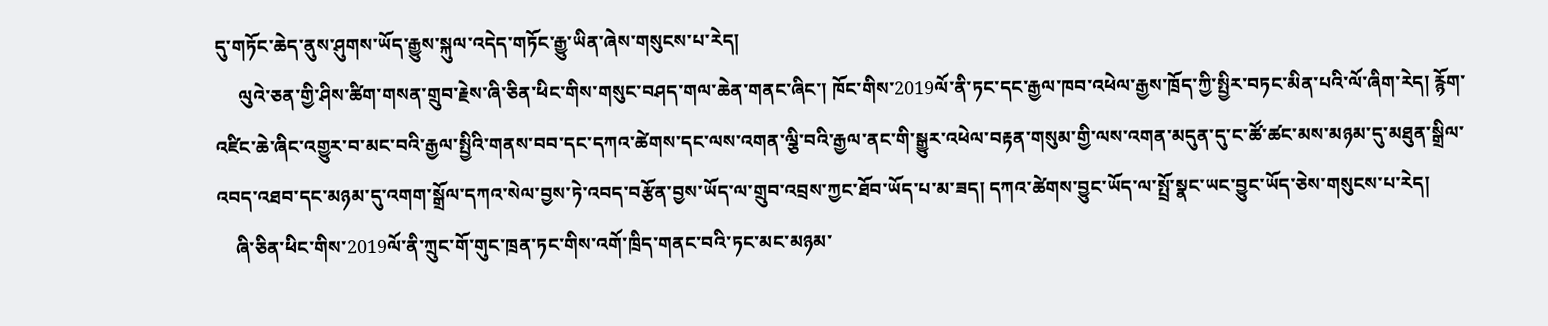དུ་གཏོང་ཆེད་ནུས་ཤུགས་ཡོད་རྒྱུས་སྐུལ་འདེད་གཏོང་རྒྱུ་ཡིན་ཞེས་གསུངས་པ་རེད།
     ལུའེ་ཅན་གྱི་ཤིས་ཚིག་གསན་གྲུབ་རྗེས་ཞི་ཅིན་ཕིང་གིས་གསུང་བཤད་གལ་ཆེན་གནང་ཞིང་། ཁོང་གིས་2019ལོ་ནི་ཏང་དང་རྒྱལ་ཁབ་འཕེལ་རྒྱས་ཁྲོད་ཀྱི་སྤྱིར་བཏང་མིན་པའི་ལོ་ཞིག་རེད། རྙོག་འཛིང་ཆེ་ཞིང་འགྱུར་བ་མང་བའི་རྒྱལ་སྤྱིའི་གནས་བབ་དང་དཀའ་ཚེགས་དང་ལས་འགན་ལྕི་བའི་རྒྱལ་ནང་གི་སྒྱུར་འཕེལ་བརྟན་གསུམ་གྱི་ལས་འགན་མདུན་དུ་ང་ཚོ་ཚང་མས་མཉམ་དུ་མཐུན་སྒྲིལ་འབད་འཐབ་དང་མཉམ་དུ་འགག་སྒྲོལ་དཀའ་སེལ་བྱས་ཏེ་འབད་བརྩོན་བྱས་ཡོད་ལ་གྲུབ་འབྲས་ཀྱང་ཐོབ་ཡོད་པ་མ་ཟད། དཀའ་ཚེགས་བྱུང་ཡོད་ལ་སྤྲོ་སྣང་ཡང་བྱུང་ཡོད་ཅེས་གསུངས་པ་རེད།
    ཞི་ཅིན་ཕིང་གིས་2019ལོ་ནི་ཀྲུང་གོ་གུང་ཁྲན་ཏང་གིས་འགོ་ཁྲིད་གནང་བའི་ཏང་མང་མཉམ་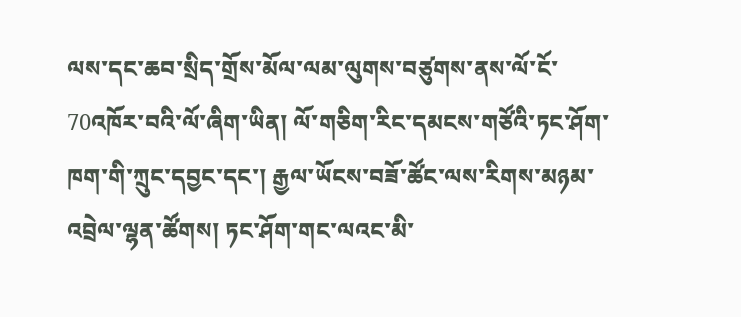ལས་དང་ཆབ་སྲིད་གྲོས་མོལ་ལམ་ལུགས་བཙུགས་ནས་ལོ་ངོ་70འཁོར་བའི་ལོ་ཞིག་ཡིན། ལོ་གཅིག་རིང་དམངས་གཙོའི་ཏང་ཤོག་ཁག་གི་ཀྲུང་དབྱང་དང་། རྒྱལ་ཡོངས་བཟོ་ཚོང་ལས་རིགས་མཉམ་འབྲེལ་ལྷན་ཚོགས། ཏང་ཤོག་གང་ལའང་མི་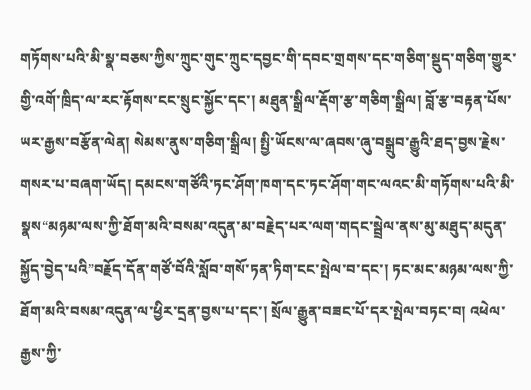གཏོགས་པའི་མི་སྣ་བཅས་ཀྱིས་ཀྲུང་གུང་ཀྲུང་དབྱང་གི་དབང་གྲགས་དང་གཅིག་སྡུད་གཅིག་གྱུར་གྱི་འགོ་ཁྲིད་ལ་རང་རྟོགས་ངང་སྲུང་སྐྱོང་དང་། མཐུན་སྒྲིལ་རྡོག་རྩ་གཅིག་སྒྲིལ། བློ་རྩ་བརྟན་པོས་ཡར་རྒྱས་བརྩོན་ལེན། སེམས་ནུས་གཅིག་སྒྲིལ། སྤྱི་ཡོངས་ལ་ཞབས་ཞུ་བསྒྲུབ་རྒྱུའི་ཐད་བྱས་རྗེས་གསར་པ་བཞག་ཡོད། དམངས་གཙོའི་ཏང་ཤོག་ཁག་དང་ཏང་ཤོག་གང་ལའང་མི་གཏོགས་པའི་མི་སྣས“མཉམ་ལས་ཀྱི་ཐོག་མའི་བསམ་འདུན་མ་བརྗེད་པར་ལག་གདང་སྦྲེལ་ནས་མུ་མཐུད་མདུན་སྐྱོད་བྱེད་པའི”བརྗོད་དོན་གཙོ་བོའི་སློབ་གསོ་ཏན་ཏིག་ངང་སྤེལ་བ་དང་། ཏང་མང་མཉམ་ལས་ཀྱི་ཐོག་མའི་བསམ་འདུན་ལ་ཕྱིར་དྲན་བྱས་པ་དང་། སྲོལ་རྒྱུན་བཟང་པོ་དར་སྤེལ་བཏང་བ། འཕེལ་རྒྱས་ཀྱི་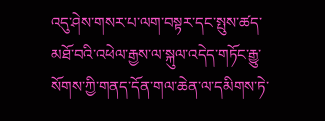འདུ་ཤེས་གསར་པ་ལག་བསྟར་དང་སྤུས་ཚད་མཐོ་བའི་འཕེལ་རྒྱས་ལ་སྐུལ་འདེད་གཏོང་རྒྱུ་སོགས་ཀྱི་གནད་དོན་གལ་ཆེན་ལ་དམིགས་ཏེ་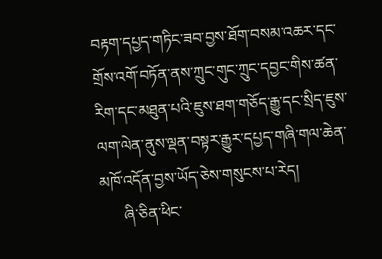བརྟག་དཔྱད་གཏིང་ཟབ་བྱས་ཐོག་བསམ་འཆར་དང་གྲོས་འགོ་བཏོན་ནས་ཀྲུང་གུང་ཀྲུང་དབྱང་གིས་ཚན་རིག་དང་མཐུན་པའི་ཇུས་ཐག་གཅོད་རྒྱུ་དང་སྲིད་ཇུས་ལག་ལེན་ནུས་ལྡན་བསྟར་རྒྱུར་དཔྱད་གཞི་གལ་ཆེན་མཁོ་འདོན་བྱས་ཡོད་ཅེས་གསུངས་པ་རེད།
      ཞི་ཅིན་ཕིང་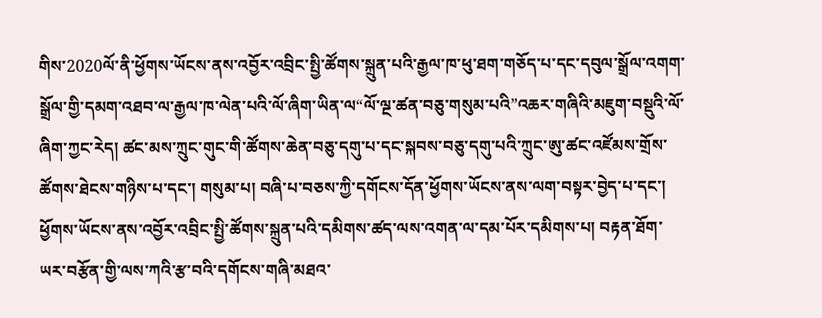གིས་2020ལོ་ནི་ཕྱོགས་ཡོངས་ནས་འབྱོར་འབྲིང་སྤྱི་ཚོགས་སྐྲུན་པའི་རྒྱལ་ཁ་ཕུ་ཐག་གཅོད་པ་དང་དབུལ་སྒྲོལ་འགག་སྒྲོལ་གྱི་དམག་འཐབ་ལ་རྒྱལ་ཁ་ལེན་པའི་ལོ་ཞིག་ཡིན་ལ“ལོ་ལྔ་ཚན་བཅུ་གསུམ་པའི”འཆར་གཞིའི་མཇུག་བསྡུའི་ལོ་ཞིག་ཀྱང་རེད། ཚང་མས་ཀྲུང་གུང་གི་ཚོགས་ཆེན་བཅུ་དགུ་པ་དང་སྐབས་བཅུ་དགུ་པའི་ཀྲུང་ཨུ་ཚང་འཛོམས་གྲོས་ཚོགས་ཐེངས་གཉིས་པ་དང་། གསུམ་པ། བཞི་པ་བཅས་ཀྱི་དགོངས་དོན་ཕྱོགས་ཡོངས་ནས་ལག་བསྟར་བྱེད་པ་དང་། ཕྱོགས་ཡོངས་ནས་འབྱོར་འབྲིང་སྤྱི་ཚོགས་སྐྲུན་པའི་དམིགས་ཚད་ལས་འགན་ལ་དམ་པོར་དམིགས་པ། བརྟན་ཐོག་ཡར་བརྩོན་གྱི་ལས་ཀའི་རྩ་བའི་དགོངས་གཞི་མཐའ་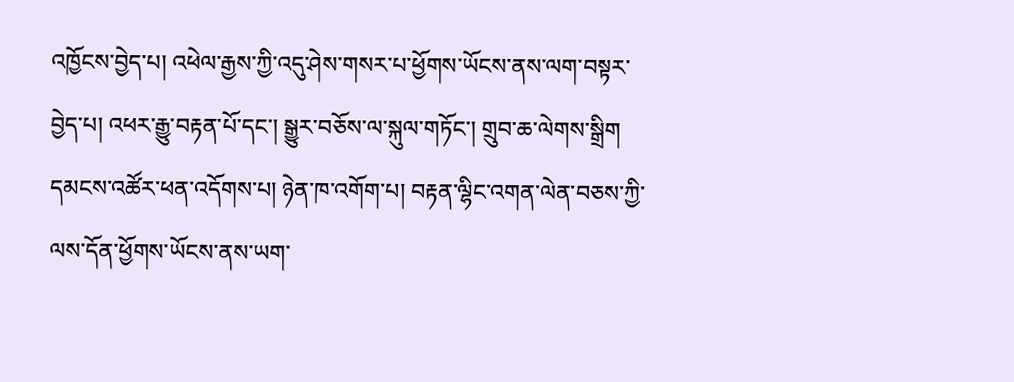འཁྱོངས་བྱེད་པ། འཕེལ་རྒྱས་ཀྱི་འདུ་ཤེས་གསར་པ་ཕྱོགས་ཡོངས་ནས་ལག་བསྟར་བྱེད་པ། འཕར་རྒྱུ་བརྟན་པོ་དང་། སྒྱུར་བཅོས་ལ་སྐུལ་གཏོང་། གྲུབ་ཆ་ལེགས་སྒྲིག དམངས་འཚོར་ཕན་འདོགས་པ། ཉེན་ཁ་འགོག་པ། བརྟན་ལྷིང་འགན་ལེན་བཅས་ཀྱི་ལས་དོན་ཕྱོགས་ཡོངས་ནས་ཡག་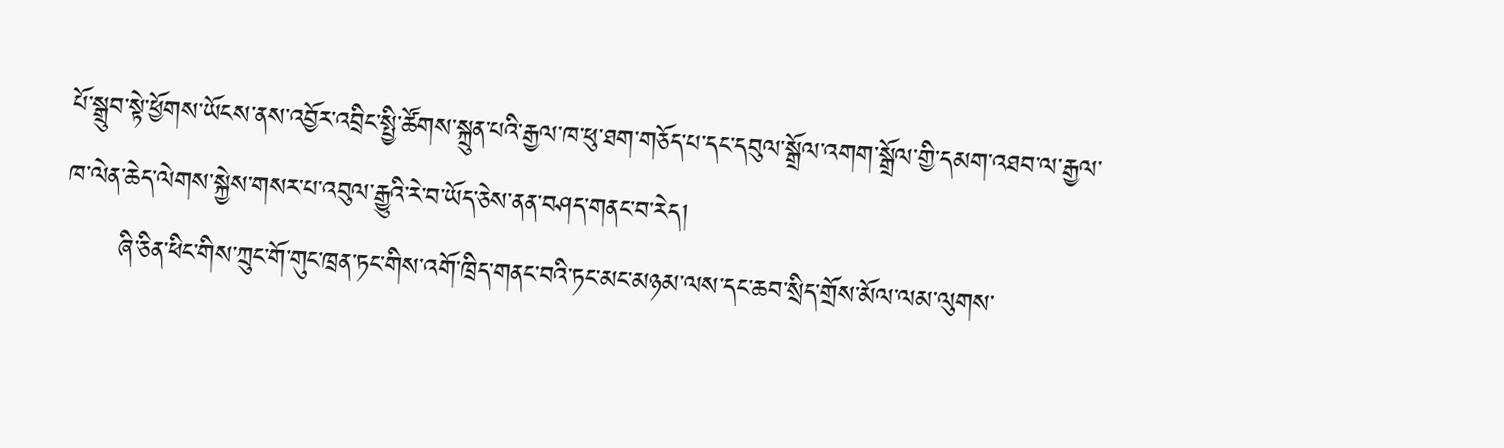པོ་སྒྲུབ་སྟེ་ཕྱོགས་ཡོངས་ནས་འབྱོར་འབྲིང་སྤྱི་ཚོགས་སྐྲུན་པའི་རྒྱལ་ཁ་ཕུ་ཐག་གཅོད་པ་དང་དབུལ་སྒྲོལ་འགག་སྒྲོལ་གྱི་དམག་འཐབ་ལ་རྒྱལ་ཁ་ལེན་ཆེད་ལེགས་སྐྱེས་གསར་པ་འབུལ་རྒྱུའི་རེ་བ་ཡོད་ཅེས་ནན་བཤད་གནང་བ་རེད།
      ཞི་ཅིན་ཕིང་གིས་ཀྲུང་གོ་གུང་ཁྲན་ཏང་གིས་འགོ་ཁྲིད་གནང་བའི་ཏང་མང་མཉམ་ལས་དང་ཆབ་སྲིད་གྲོས་མོལ་ལམ་ལུགས་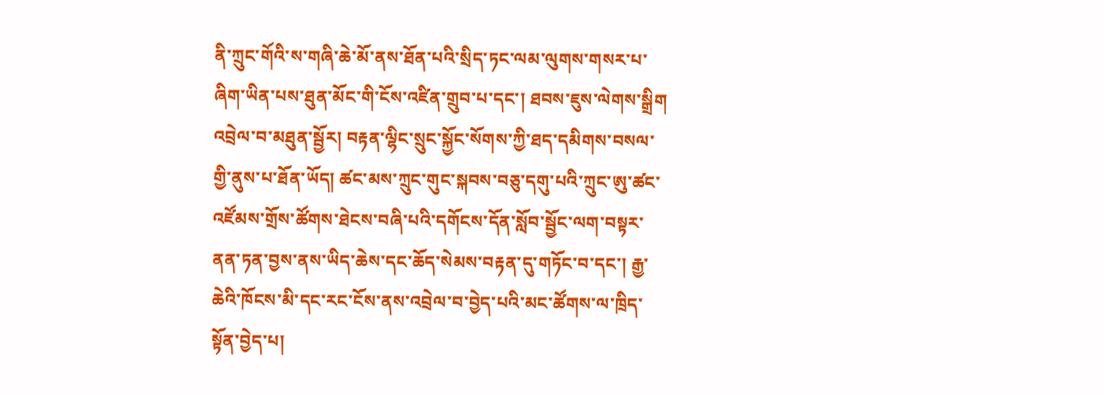ནི་ཀྲུང་གོའི་ས་གཞི་ཆེ་མོ་ནས་ཐོན་པའི་སྲིད་ཏང་ལམ་ལུགས་གསར་པ་ཞིག་ཡིན་པས་ཐུན་མོང་གི་ངོས་འཛིན་གྲུབ་པ་དང་། ཐབས་ཇུས་ལེགས་སྒྲིག འབྲེལ་བ་མཐུན་སྦྱོར། བརྟན་ལྷིང་སྲུང་སྐྱོང་སོགས་ཀྱི་ཐད་དམིགས་བསལ་གྱི་ནུས་པ་ཐོན་ཡོད། ཚང་མས་ཀྲུང་གུང་སྐབས་བཅུ་དགུ་པའི་ཀྲུང་ཨུ་ཚང་འཛོམས་གྲོས་ཚོགས་ཐེངས་བཞི་པའི་དགོངས་དོན་སློབ་སྦྱོང་ལག་བསྟར་ནན་ཏན་བྱས་ནས་ཡིད་ཆེས་དང་ཆོད་སེམས་བརྟན་དུ་གཏོང་བ་དང་། རྒྱ་ཆེའི་ཁོངས་མི་དང་རང་ངོས་ནས་འབྲེལ་བ་བྱེད་པའི་མང་ཚོགས་ལ་ཁྲིད་སྟོན་བྱེད་པ།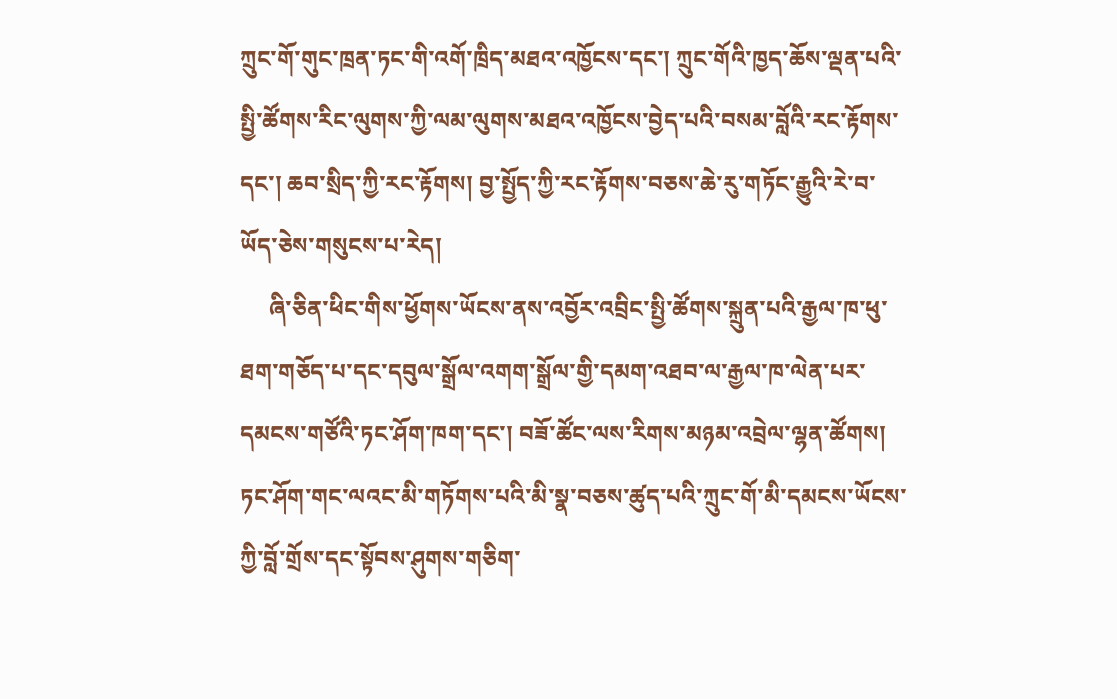ཀྲུང་གོ་གུང་ཁྲན་ཏང་གི་འགོ་ཁྲིད་མཐའ་འཁྱོངས་དང་། ཀྲུང་གོའི་ཁྱད་ཆོས་ལྡན་པའི་སྤྱི་ཚོགས་རིང་ལུགས་ཀྱི་ལམ་ལུགས་མཐའ་འཁྱོངས་བྱེད་པའི་བསམ་བློའི་རང་རྟོགས་དང་། ཆབ་སྲིད་ཀྱི་རང་རྟོགས། བྱ་སྤྱོད་ཀྱི་རང་རྟོགས་བཅས་ཆེ་རུ་གཏོང་རྒྱུའི་རེ་བ་ཡོད་ཅེས་གསུངས་པ་རེད།
     ཞི་ཅིན་ཕིང་གིས་ཕྱོགས་ཡོངས་ནས་འབྱོར་འབྲིང་སྤྱི་ཚོགས་སྐྲུན་པའི་རྒྱལ་ཁ་ཕུ་ཐག་གཅོད་པ་དང་དབུལ་སྒྲོལ་འགག་སྒྲོལ་གྱི་དམག་འཐབ་ལ་རྒྱལ་ཁ་ལེན་པར་དམངས་གཙོའི་ཏང་ཤོག་ཁག་དང་། བཟོ་ཚོང་ལས་རིགས་མཉམ་འབྲེལ་ལྷན་ཚོགས། ཏང་ཤོག་གང་ལའང་མི་གཏོགས་པའི་མི་སྣ་བཅས་ཚུད་པའི་ཀྲུང་གོ་མི་དམངས་ཡོངས་ཀྱི་བློ་གྲོས་དང་སྟོབས་ཤུགས་གཅིག་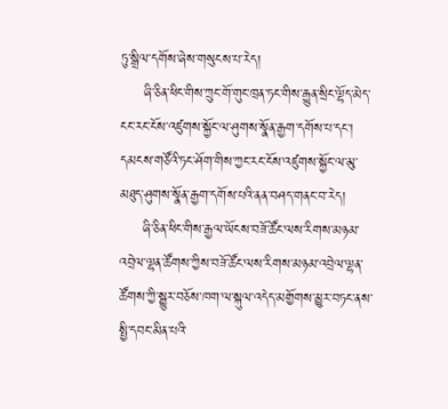ཏུ་སྒྲིལ་དགོས་ཞེས་གསུངས་པ་རེད།
     ཞི་ཅིན་ཕིང་གིས་ཀྲུང་གོ་གུང་ཁྲན་ཏང་གིས་རྒྱུན་སྲིང་ལྷོད་མེད་ངང་རང་ངོས་འཛུགས་སྐྱོང་ལ་ཤུགས་སྣོན་རྒྱག་དགོས་པ་དང་། དམངས་གཙོའི་ཏང་ཤོག་གིས་ཀྱང་རང་ངོས་འཛུགས་སྐྱོང་ལ་མུ་མཐུད་ཤུགས་སྣོན་རྒྱག་དགོས་པའི་ནན་བཤད་གནང་བ་རེད།
     ཞི་ཅིན་ཕིང་གིས་རྒྱལ་ཡོངས་བཟོ་ཚོང་ལས་རིགས་མཉམ་འབྲེལ་ལྷན་ཚོགས་ཀྱིས་བཟོ་ཚོང་ལས་རིགས་མཉམ་འབྲེལ་ལྷན་ཚོགས་ཀྱི་སྒྱུར་བཅོས་ཁག་ལ་སྐུལ་འདེད་མགྱོགས་མྱུར་བཏང་ནས་སྤྱི་དབང་མིན་པའི་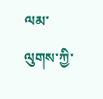ལམ་ལུགས་ཀྱི་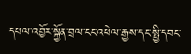དཔལ་འབྱོར་སྐྱོན་བྲལ་ངང་འཕེལ་རྒྱས་དང་སྤྱི་དབང་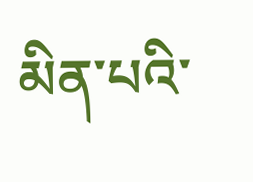མིན་པའི་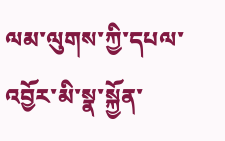ལམ་ལུགས་ཀྱི་དཔལ་འབྱོར་མི་སྣ་སྐྱོན་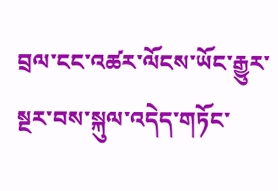བྲལ་ངང་འཚར་ལོངས་ཡོང་རྒྱུར་སྔར་བས་སྐུལ་འདེད་གཏོང་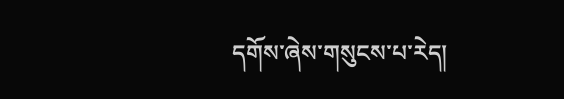དགོས་ཞེས་གསུངས་པ་རེད།